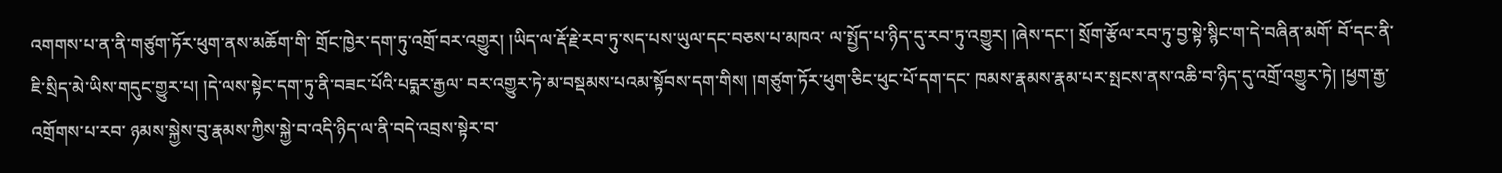འགགས་པ་ན་ནི་གཙུག་ཏོར་ཕུག་ནས་མཆོག་གི་ གྲོང་ཁྱེར་དག་ཏུ་འགྲོ་བར་འགྱུར། །ཡིད་ལ་རྡོ་རྗེ་རབ་ཏུ་སད་པས་ཡུལ་དང་བཅས་པ་མཁའ་ ལ་སྤྱོད་པ་ཉིད་དུ་རབ་ཏུ་འགྱུར། །ཞེས་དང་། སྲོག་རྩོལ་རབ་ཏུ་བྱ་སྟེ་སྙིང་ག་དེ་བཞིན་མགོ་ བོ་དང་ནི་ཇི་སྲིད་མེ་ཡིས་གདུང་གྱུར་པ། །དེ་ལས་སྟེང་དག་ཏུ་ནི་བཟང་པོའི་པདྨར་རྒྱལ་ བར་འགྱུར་ཏེ་མ་བསྡམས་པའམ་སྟོབས་དག་གིས། །གཙུག་ཏོར་ཕུག་ཅིང་ཕུང་པོ་དག་དང་ ཁམས་རྣམས་རྣམ་པར་སྤངས་ནས་འཆི་བ་ཉིད་དུ་འགྲོ་འགྱུར་ཏེ། །ཕྱག་རྒྱ་འགྲོགས་པ་རབ་ ཉམས་སྐྱེས་བུ་རྣམས་ཀྱིས་སྐྱེ་བ་འདི་ཉིད་ལ་ནི་བདེ་འབྲས་སྟེར་བ་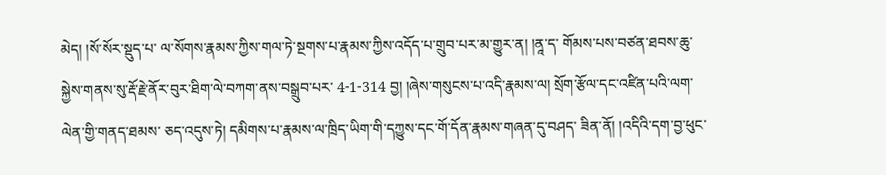མེད། །སོ་སོར་སྡུད་པ་ ལ་སོགས་རྣམས་ཀྱིས་གལ་ཏེ་སྔགས་པ་རྣམས་ཀྱིས་འདོད་པ་གྲུབ་པར་མ་གྱུར་ན། །ནཱ་ད་ གོམས་པས་བཙན་ཐབས་ཆུ་སྐྱེས་གནས་སུ་རྡོ་རྗེ་ནོར་བུར་ཐིག་ལེ་བཀག་ནས་བསྒྲུབ་པར་ 4-1-314 བྱ། །ཞེས་གསུངས་པ་འདི་རྣམས་ལ། སྲོག་རྩོལ་དང་འཛིན་པའི་ལག་ལེན་གྱི་གནད་ཐམས་ ཅད་འདུས་ཏེ། དམིགས་པ་རྣམས་ལ་ཁྲིད་ཡིག་གི་དཀྱུས་དང་གོ་དོན་རྣམས་གཞན་དུ་བཤད་ ཟིན་ནོ། །འདིའི་དག་བྱ་ཕུང་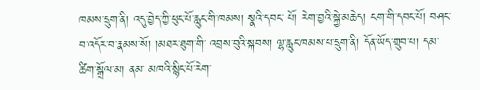ཁམས་དྲུག་ནི། འདུ་བྱེད་ཀྱི་ཕུང་པོ་རླུང་གི་ཁམས། སྣའི་དབང་ པོ། རེག་བྱའི་སྐྱེ་མཆེད། ངག་གི་དབང་པོ། བཤང་བ་འདོར་བ་རྣམས་སོ། །མཐར་ཐུག་གི་ འབྲས་བུའི་སྐབས། ལྷ་རླུང་ཁམས་པ་དྲུག་ནི། དོན་ཡོད་གྲུབ་པ། དམ་ཚིག་སྒྲོལ་མ། ནམ་ མཁའི་སྙིང་པོ་རེག་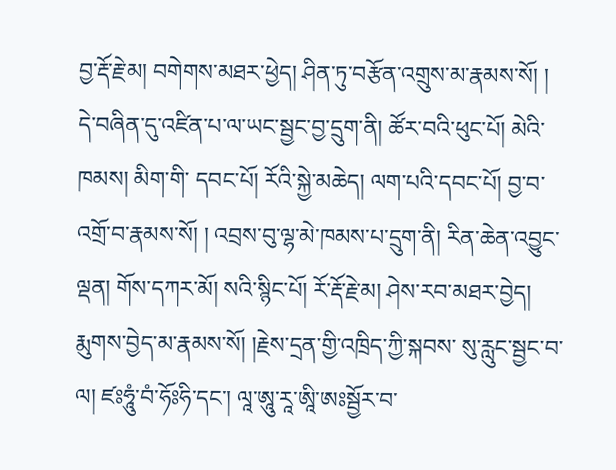བྱ་རྡོ་རྗེ་མ། བགེགས་མཐར་ཕྱེད། ཤིན་ཏུ་བརྩོན་འགྲུས་མ་རྣམས་སོ། ། དེ་བཞིན་དུ་འཛིན་པ་ལ་ཡང་སྦྱང་བྱ་དྲུག་ནི། ཚོར་བའི་ཕུང་པོ། མེའི་ཁམས། མིག་གི་ དབང་པོ། རོའི་སྐྱེ་མཆེད། ལག་པའི་དབང་པོ། བྱ་བ་འགྲོ་བ་རྣམས་སོ། ། འབྲས་བུ་ལྷ་མེ་ཁམས་པ་དྲུག་ནི། རིན་ཆེན་འབྱུང་ལྡན། གོས་དཀར་མོ། སའི་སྙིང་པོ། རོ་རྡོ་རྗེ་མ། ཤེས་རབ་མཐར་བྱེད། རྨུགས་བྱེད་མ་རྣམས་སོ། །རྗེས་དྲན་གྱི་འཁྲིད་ཀྱི་སྐབས་ སུ་རླུང་སྦྱང་བ་ལ། ཛཿཧཱུཾ་བཾ་ཧོཿཧི་དང་། ལཱ་ཨཱུ་རཱ་ཨཱི་ཨཿསྦྱོར་བ་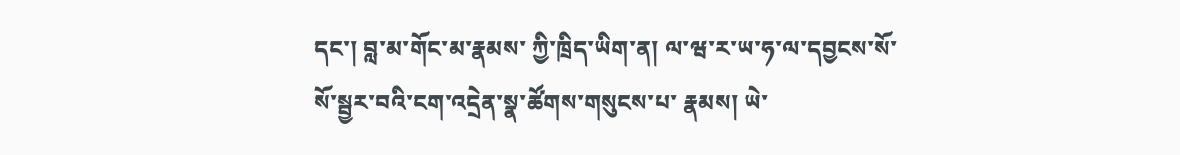དང་། བླ་མ་གོང་མ་རྣམས་ ཀྱི་ཁྲིད་ཡིག་ན། ལ་ཝ་ར་ཡ་ཧ་ལ་དབྱངས་སོ་སོ་སྦྱར་བའི་ངག་འདྲེན་སྣ་ཚོགས་གསུངས་པ་ རྣམས། ཡེ་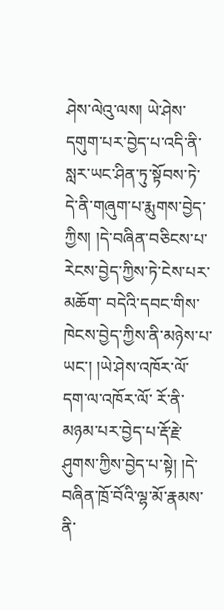ཤེས་ལེའུ་ལས། ཡེ་ཤེས་དགུག་པར་བྱེད་པ་འདི་ནི་སླར་ཡང་ཤིན་ཏུ་སྟོབས་ཏེ་ དེ་ནི་གཞུག་པ་རྨུགས་བྱེད་ཀྱིས། །དེ་བཞིན་བཅིངས་པ་རེངས་བྱེད་ཀྱིས་ཏེ་ངེས་པར་མཆོག་ བདེའི་དབང་གིས་ཁེངས་བྱེད་ཀྱིས་ནི་མཉེས་པ་ཡང་། །ཡེ་ཤེས་འཁོར་ལོ་དག་ལ་འཁོར་ལོ་ རོ་ནི་མཉམ་པར་བྱེད་པ་རྡོ་རྗེ་ཤུགས་ཀྱིས་བྱེད་པ་སྟེ། །དེ་བཞིན་ཁྲོ་བོའི་ལྷ་མོ་རྣམས་ནི་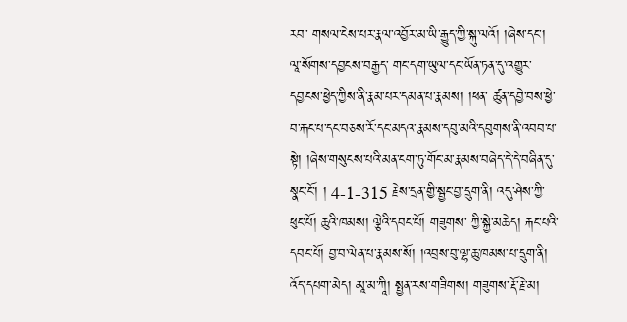རབ་ གསལ་ངེས་པར་རྣལ་འབྱོར་མ་ཡི་རྒྱུད་ཀྱི་སྐུ་ལའོ། །ཞེས་དང་། ལཱ་སོགས་དབྱངས་བརྒྱད་ གང་དག་ཡུལ་དང་ཡོན་ཏན་དུ་འགྱུར་དབྱངས་ཕྱེད་ཀྱིས་ནི་རྣམ་པར་དམན་པ་རྣམས། །ཕན་ ཚུན་དབྱེ་བས་ཕྱེ་བ་རྐང་པ་དང་བཅས་རོ་དང་མདའ་རྣམས་དབུ་མའི་དབུགས་ནི་འབབ་པ་ སྟེ། །ཞེས་གསུངས་པའི་མན་ངག་ཏུ་གོང་མ་རྣམས་བཞེད་དེ་དེ་བཞིན་དུ་སྣང་ངོ་། ། 4-1-315 རྗེས་དྲན་གྱི་སྦྱང་བྱ་དྲུག་ནི། འདུ་ཤེས་ཀྱི་ཕུང་པོ། ཆུའི་ཁམས། ལྕེའི་དབང་པོ། གཟུགས་ ཀྱི་སྐྱེ་མཆེད། རྐང་པའི་དབང་པོ། བྱ་བ་ལེན་པ་རྣམས་སོ། །འབྲས་བུ་ལྷ་ཆུ་ཁམས་པ་དྲུག་ནི། འོད་དཔག་མེད། མཱ་མ་ཀཱི། སྤྱན་རས་གཟིགས། གཟུགས་རྡོ་རྗེ་མ།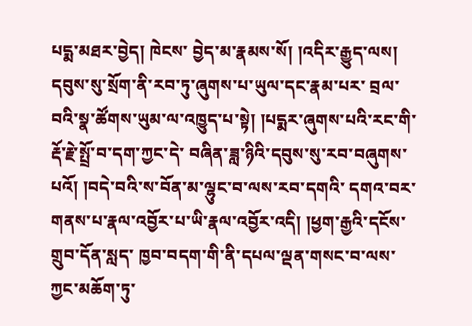པདྨ་མཐར་བྱེད། ཁེངས་ བྱེད་མ་རྣམས་སོ། །འདིར་རྒྱུད་ལས། དབུས་སུ་སྲོག་ནི་རབ་ཏུ་ཞུགས་པ་ཡུལ་དང་རྣམ་པར་ བྲལ་བའི་སྣ་ཚོགས་ཡུམ་ལ་འཁྱུད་པ་སྟེ། །པདྨར་ཞུགས་པའི་རང་གི་རྡོ་རྗེ་སྤྲོ་བ་དག་ཀྱང་དེ་ བཞིན་ཟླ་ཉིའི་དབུས་སུ་རབ་བཞུགས་པའོ། །བདེ་བའི་ས་བོན་མ་ལྷུང་བ་ལས་རབ་དགའི་ དགའ་བར་གནས་པ་རྣལ་འབྱོར་པ་ཡི་རྣལ་འབྱོར་འདི། །ཕྱག་རྒྱའི་དངོས་གྲུབ་དོན་སླད་ ཁྱབ་བདག་གི་ནི་དཔལ་ལྡན་གསང་བ་ལས་ཀྱང་མཆོག་ཏུ་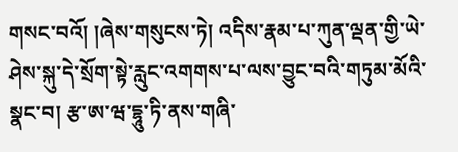གསང་བའོ། །ཞེས་གསུངས་ཏེ། འདིས་རྣམ་པ་ཀུན་ལྡན་གྱི་ཡེ་ཤེས་སྐུ་དེ་སྲོག་སྟེ་རླུང་འགགས་པ་ལས་བྱུང་བའི་གཏུམ་མོའི་ སྣང་བ། རྩ་ཨ་ཝ་དྷཱུ་ཏི་ནས་གཞི་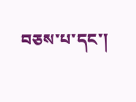བཅས་པ་དང་།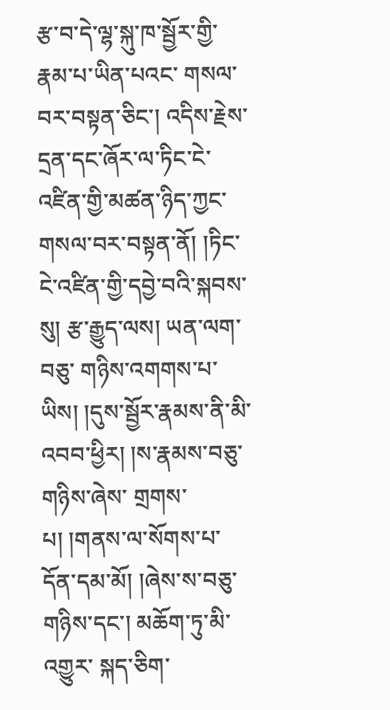རྩ་བ་དེ་ལྷ་སྐུ་ཁ་སྦྱོར་གྱི་རྣམ་པ་ཡིན་པའང་ གསལ་བར་བསྟན་ཅིང་། འདིས་རྗེས་དྲན་དང་ཞོར་ལ་ཏིང་ངེ་འཛིན་གྱི་མཚན་ཉིད་ཀྱང་ གསལ་བར་བསྟན་ནོ། །ཏིང་ངེ་འཛིན་གྱི་དབྱེ་བའི་སྐབས་སུ། རྩ་རྒྱུད་ལས། ཡན་ལག་བཅུ་ གཉིས་འགགས་པ་ཡིས། །དུས་སྦྱོར་རྣམས་ནི་མི་འབབ་ཕྱིར། །ས་རྣམས་བཅུ་གཉིས་ཞེས་ གྲགས་པ། །གནས་ལ་སོགས་པ་དོན་དམ་མོ། །ཞེས་ས་བཅུ་གཉིས་དང་། མཆོག་ཏུ་མི་འགྱུར་ སྐད་ཅིག་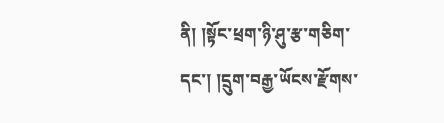ནི། །སྟོང་ཕྲག་ཉི་ཤུ་རྩ་གཅིག་དང་། །དྲུག་བརྒྱ་ཡོངས་རྫོགས་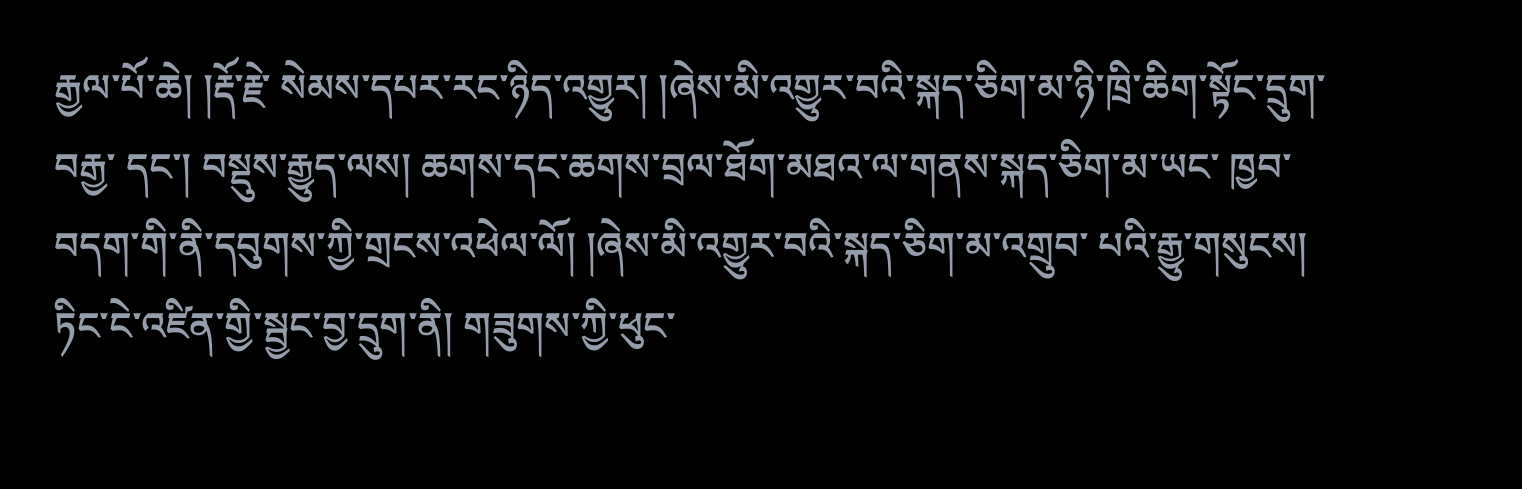རྒྱལ་པོ་ཆེ། །རྡོ་རྗེ་ སེམས་དཔར་རང་ཉིད་འགྱུར། །ཞེས་མི་འགྱུར་བའི་སྐད་ཅིག་མ་ཉི་ཁྲི་ཆིག་སྟོང་དྲུག་བརྒྱ་ དང་། བསྡུས་རྒྱུད་ལས། ཆགས་དང་ཆགས་བྲལ་ཐོག་མཐའ་ལ་གནས་སྐད་ཅིག་མ་ཡང་ ཁྱབ་བདག་གི་ནི་དབུགས་ཀྱི་གྲངས་འཕེལ་ལོ། །ཞེས་མི་འགྱུར་བའི་སྐད་ཅིག་མ་འགྲུབ་ པའི་རྒྱུ་གསུངས། ཏིང་ངེ་འཛིན་གྱི་སྦྱང་བྱ་དྲུག་ནི། གཟུགས་ཀྱི་ཕུང་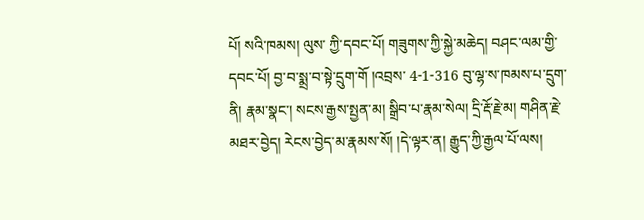པོ། སའི་ཁམས། ལུས་ ཀྱི་དབང་པོ། གཟུགས་ཀྱི་སྐྱེ་མཆེད། བཤང་ལམ་གྱི་དབང་པོ། བྱ་བ་སྨྲ་བ་སྟེ་དྲུག་གོ །འབྲས་ 4-1-316 བུ་ལྷ་ས་ཁམས་པ་དྲུག་ནི། རྣམ་སྣང་། སངས་རྒྱས་སྤྱན་མ། སྒྲིབ་པ་རྣམ་སེལ། དྲི་རྡོ་རྗེ་མ། གཤིན་རྗེ་མཐར་བྱེད། རེངས་བྱེད་མ་རྣམས་སོ། །དེ་ལྟར་ན། རྒྱུད་ཀྱི་རྒྱལ་པོ་ལས།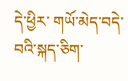དེ་ཕྱིར་ གཡོ་མེད་བདེ་བའི་སྐད་ཅིག་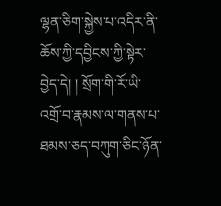ལྷན་ཅིག་སྐྱེས་པ་འདིར་ནི་ཆོས་ཀྱི་དབྱིངས་ཀྱི་སྟེར་བྱེད་དེ། ། སྲོག་གི་རོ་ཡི་འགྲོ་བ་རྣམས་ལ་གནས་པ་ཐམས་ཅད་བཀུག་ཅིང་ཉོན་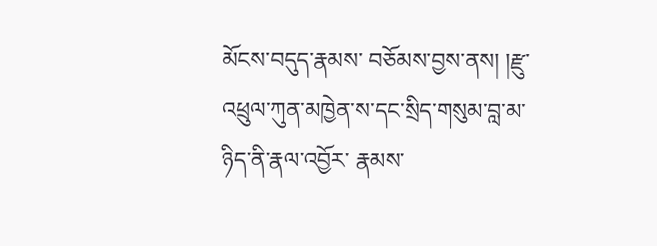མོངས་བདུད་རྣམས་ བཅོམས་བྱས་ནས། །རྫུ་འཕྲུལ་ཀུན་མཁྱེན་ས་དང་སྲིད་གསུམ་བླ་མ་ཉིད་ནི་རྣལ་འབྱོར་ རྣམས་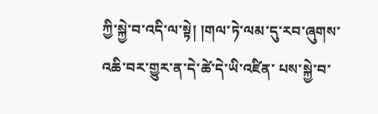ཀྱི་སྐྱེ་བ་འདི་ལ་སྟེ། །གལ་ཏེ་ལམ་དུ་རབ་ཞུགས་འཆི་བར་གྱུར་ན་དེ་ཚེ་དེ་ཡི་འཛིན་ པས་སྐྱེ་བ་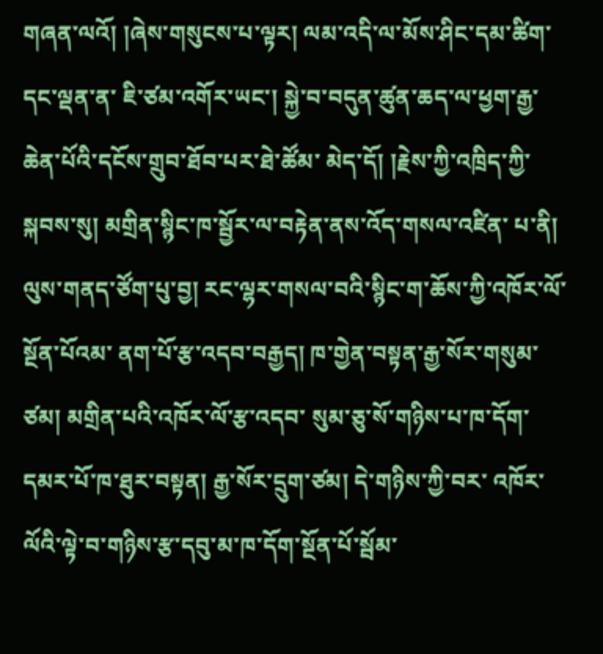གཞན་ལའོ། །ཞེས་གསུངས་པ་ལྟར། ལམ་འདི་ལ་མོས་ཤིང་དམ་ཚིག་དང་ལྡན་ན་ ཇི་ཙམ་འགོར་ཡང་། སྐྱེ་བ་བདུན་ཚུན་ཆད་ལ་ཕྱག་རྒྱ་ཆེན་པོའི་དངོས་གྲུབ་ཐོབ་པར་ཐེ་ཚོམ་ མེད་དོ། །རྗེས་ཀྱི་འཁྲིད་ཀྱི་སྐབས་སུ། མགྲིན་སྙིང་ཁ་སྦྱོར་ལ་བརྟེན་ནས་འོད་གསལ་འཛིན་ པ་ནི། ལུས་གནད་ཙོག་པུ་བྱ། རང་ལྷར་གསལ་བའི་སྙིང་ག་ཆོས་ཀྱི་འཁོར་ལོ་སྔོན་པོའམ་ ནག་པོ་རྩ་འདབ་བརྒྱད། ཁ་གྱེན་བསྟན་རྒྱ་སོར་གསུམ་ཙམ། མགྲིན་པའི་འཁོར་ལོ་རྩ་འདབ་ སུམ་ཅུ་སོ་གཉིས་པ་ཁ་དོག་དམར་པོ་ཁ་ཐུར་བསྟན། རྒྱ་སོར་དྲུག་ཙམ། དེ་གཉིས་ཀྱི་བར་ འཁོར་ལོའི་ལྟེ་བ་གཉིས་རྩ་དབུ་མ་ཁ་དོག་སྔོན་པོ་སྦོམ་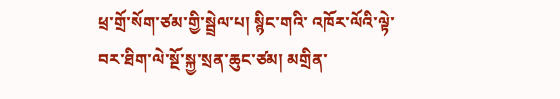ཕྲ་གྲོ་སོག་ཙམ་གྱི་སྦྲེལ་པ། སྙིང་གའི་ འཁོར་ལོའི་ལྟེ་བར་ཐིག་ལེ་སྔོ་སྐྱ་སྲན་ཆུང་ཙམ། མགྲིན་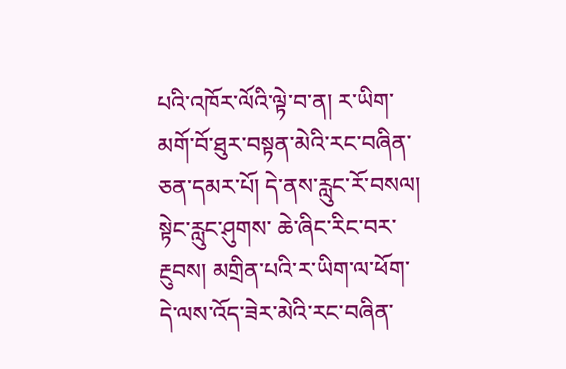པའི་འཁོར་ལོའི་ལྟེ་བ་ན། ར་ཡིག་ མགོ་བོ་ཐུར་བསྟན་མེའི་རང་བཞིན་ཅན་དམར་པོ། དེ་ནས་རླུང་རོ་བསལ། སྟེང་རླུང་ཤུགས་ ཆེ་ཞིང་རིང་བར་རྔུབས། མགྲིན་པའི་ར་ཡིག་ལ་ཕོག་དེ་ལས་འོད་ཟེར་མེའི་རང་བཞིན་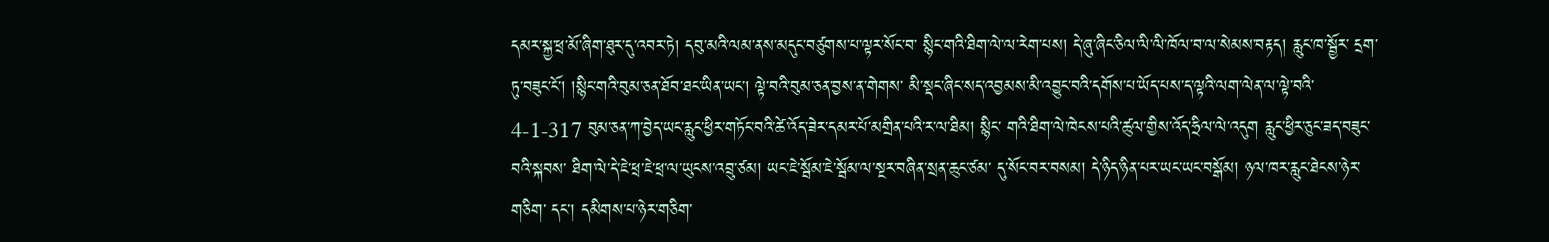དམར་སྐྱ་ཕྲ་མོ་ཞིག་ཐུར་དུ་འབར་ཏེ། དབུ་མའི་ལམ་ནས་མདུང་བཙུགས་པ་ལྟར་སོང་བ་ སྙིང་གའི་ཐིག་ལེ་ལ་རེག་པས། དེ་ཞུ་ཞིང་ཅིལ་ལི་ལི་ཁོལ་བ་ལ་སེམས་བརྟད། རླུང་ཁ་སྦྱོར་ དྲག་ཏུ་བཟུང་ངོ་། །སྙིང་གའི་བུམ་ཅན་ཐོབ་ཐང་ཡིན་ཡང་། ལྟེ་བའི་བུམ་ཅན་བྱས་ན་གེགས་ མི་སྡང་ཞིང་སད་འབྱམས་མི་འབྱུང་བའི་དགོས་པ་ཡོད་པས་ད་ལྟའི་ལག་ལེན་ལ་ལྟེ་བའི་ 4-1-317 བུམ་ཅན་ཀ་བྱེད་ཡང་རླུང་ཕྱིར་གཏོང་བའི་ཚེ་འོད་ཟེར་དམར་པོ་མགྲིན་པའི་ར་ལ་ཐིམ། སྙིང་ གའི་ཐིག་ལེ་ཁེངས་པའི་ཚུལ་གྱིས་འོད་ཧྲིལ་ལེ་འདུག རླུང་ཕྱིར་ཅུང་ཟད་བཟུང་བའི་སྐབས་ ཐིག་ལེ་དེ་ཇེ་ཕྲ་ཇེ་ཕྲ་ལ་ཡུངས་འབྲུ་ཙམ། ཡང་ཇེ་སྦོམ་ཇེ་སྦོམ་ལ་སྔར་བཞིན་སྲན་ཆུང་ཙམ་ དུ་སོང་བར་བསམ། དེ་ཉིད་ཉིན་པར་ཡང་ཡང་བསྒོམ། ཉལ་ཁར་རླུང་ཐེངས་ཉེར་གཅིག་ དང་། དམིགས་པ་ཉེར་གཅིག་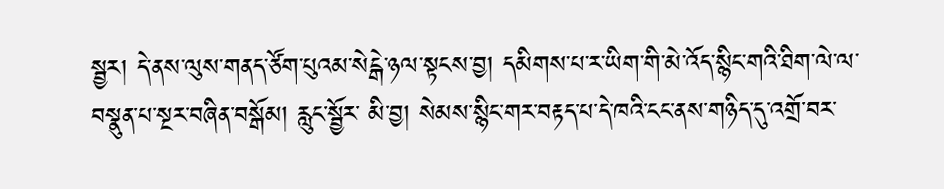སྦྱར། དེ་ནས་ལུས་གནད་ཙོག་པུའམ་སེངྒེ་ཉལ་སྟངས་བྱ། དམིགས་པ་ར་ཡིག་གི་མེ་འོད་སྙིང་གའི་ཐིག་ལེ་ལ་བསྣུན་པ་སྔར་བཞིན་བསྒོམ། རླུང་སྦྱོར་ མི་བྱ། སེམས་སྙིང་གར་བརྟད་པ་དེ་ཁའི་ངང་ནས་གཉིད་དུ་འགྲོ་བར་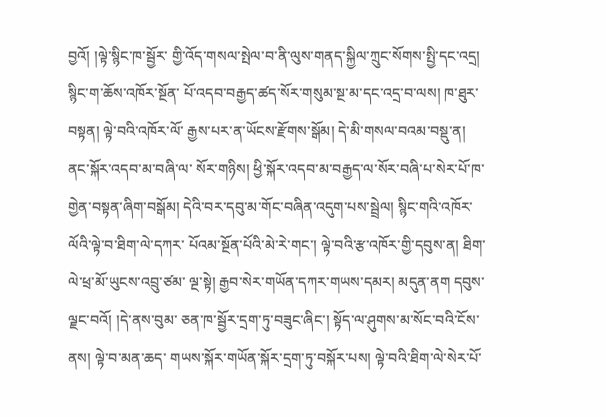བྱའོ། །ལྟེ་སྙིང་ཁ་སྦྱོར་ གྱི་འོད་གསལ་སྤེལ་བ་ནི་ལུས་གནད་སྐྱིལ་ཀྲུང་སོགས་སྤྱི་དང་འདྲ། སྙིང་ག་ཆོས་འཁོར་སྔོན་ པོ་འདབ་བརྒྱད་ཚད་སོར་གསུམ་སྔ་མ་དང་འདྲ་བ་ལས། ཁ་ཐུར་བསྟན། ལྟེ་བའི་འཁོར་ལོ་ རྒྱས་པར་ན་ཡོངས་རྫོགས་སྒོམ། དེ་མི་གསལ་བའམ་བསྡུ་ན། ནང་སྐོར་འདབ་མ་བཞི་ལ་ སོར་གཉིས། ཕྱི་སྐོར་འདབ་མ་བརྒྱད་ལ་སོར་བཞི་པ་སེར་པོ་ཁ་གྱེན་བསྟན་ཞིག་བསྒོམ། དེའི་བར་དབུ་མ་གོང་བཞིན་འདུག་པས་སྦྲེལ། སྙིང་གའི་འཁོར་ལོའི་ལྟེ་བ་ཐིག་ལེ་དཀར་ པོའམ་སྔོན་པོའི་མེ་རེ་གང་། ལྟེ་བའི་རྩ་འཁོར་གྱི་དབུས་ན། ཐིག་ལེ་ཕྲ་མོ་ཡུངས་འབྲུ་ཙམ་ ལྔ་སྟེ། རྒྱབ་སེར་གཡོན་དཀར་གཡས་དམར། མདུན་ནག དབུས་ལྗང་བའོ། །དེ་ནས་བུམ་ ཅན་ཁ་སྦྱོར་དྲག་ཏུ་བཟུང་ཞིང་། སྟོད་ལ་ཤུགས་མ་སོང་བའི་ངོས་ནས། ལྟེ་བ་མན་ཆད་ གཡས་སྐོར་གཡོན་སྐོར་དྲག་ཏུ་བསྐོར་པས། ལྟེ་བའི་ཐིག་ལེ་སེར་པོ་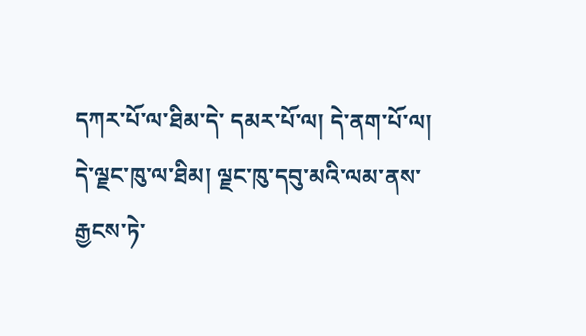དཀར་པོ་ལ་ཐིམ་དེ་ དམར་པོ་ལ། དེ་ནག་པོ་ལ། དེ་ལྗང་ཁུ་ལ་ཐིམ། ལྗང་ཁུ་དབུ་མའི་ལམ་ནས་རྒྱངས་ཏེ་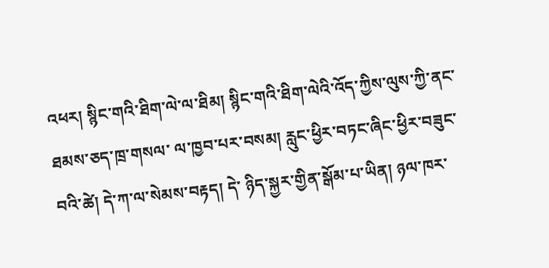འཕར། སྙིང་གའི་ཐིག་ལེ་ལ་ཐིམ། སྙིང་གའི་ཐིག་ལེའི་འོད་ཀྱིས་ལུས་ཀྱི་ནང་ཐམས་ཅད་ཁྲ་གསལ་ ལ་ཁྱབ་པར་བསམ། རླུང་ཕྱིར་བཏང་ཞིང་ཕྱིར་བཟུང་བའི་ཚེ། དེ་ཀ་ལ་སེམས་བརྟད། དེ་ ཉིད་སྐྱར་གྱིན་སྒོམ་པ་ཡིན། ཉལ་ཁར་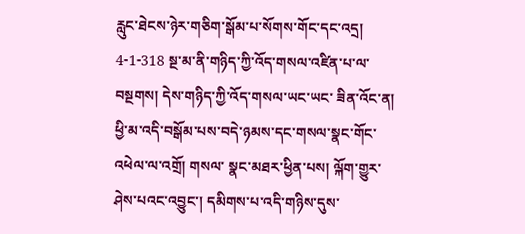རླུང་ཐེངས་ཉེར་གཅིག་སྒོམ་པ་སོགས་གོང་དང་འདྲ། 4-1-318 སྔ་མ་ནི་གཉིད་ཀྱི་འོད་གསལ་འཛིན་པ་ལ་བསྔགས། དེས་གཉིད་ཀྱི་འོད་གསལ་ཡང་ཡང་ ཟིན་འོང་ན། ཕྱི་མ་འདི་བསྒོམ་པས་བདེ་ཉམས་དང་གསལ་སྣང་གོང་འཕེལ་ལ་འགྲོ། གསལ་ སྣང་མཐར་ཕྱིན་པས། ལྐོག་གྱུར་ཤེས་པའང་འབྱུང་། དམིགས་པ་འདི་གཉིས་དུས་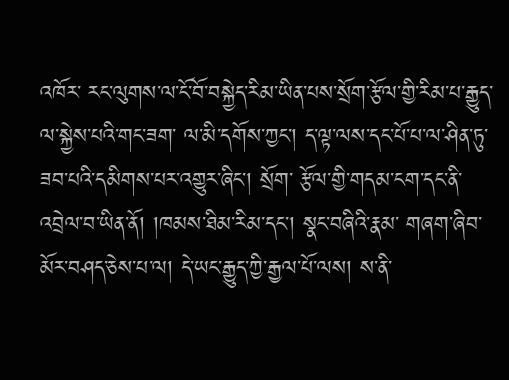འཁོར་ རང་ལུགས་ལ་ངོ་བོ་བསྐྱེད་རིམ་ཡིན་པས་སྲོག་རྩོལ་གྱི་རིམ་པ་རྒྱུད་ལ་སྐྱེས་པའི་གང་ཟག་ ལ་མི་དགོས་ཀྱང་། ད་ལྟ་ལས་དང་པོ་པ་ལ་ཤིན་ཏུ་ཟབ་པའི་དམིགས་པར་འགྱུར་ཞིང་། སྲོག་ རྩོལ་གྱི་གདམ་ངག་དང་ནི་འབྲེལ་བ་ཡིན་ནོ། །ཁམས་ཐིམ་རིམ་དང་། སྣང་བཞིའི་རྣམ་ གཞག་ཞིབ་མོར་བཤད་ཅེས་པ་ལ། དེ་ཡང་རྒྱུད་ཀྱི་རྒྱལ་པོ་ལས། ས་ནི་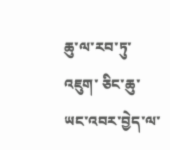ཆུ་ལ་རབ་ཏུ་འཇུག་ ཅིང་ཆུ་ཡང་འབར་བྱེད་ལ་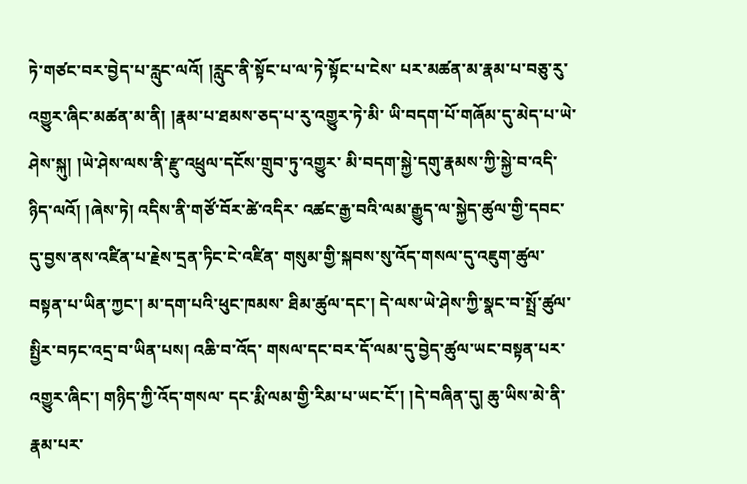ཏེ་གཙང་བར་བྱེད་པ་རླུང་ལའོ། །རླུང་ནི་སྟོང་པ་ལ་ཏེ་སྟོང་པ་ངེས་ པར་མཚན་མ་རྣམ་པ་བཅུ་རུ་འགྱུར་ཞིང་མཚན་མ་ནི། །རྣམ་པ་ཐམས་ཅད་པ་རུ་འགྱུར་ཏེ་མི་ ཡི་བདག་པོ་གཞོམ་དུ་མེད་པ་ཡེ་ཤེས་སྐུ། །ཡེ་ཤེས་ལས་ནི་རྫུ་འཕྲུལ་དངོས་གྲུབ་ཏུ་འགྱུར་ མི་བདག་སྐྱེ་དགུ་རྣམས་ཀྱི་སྐྱེ་བ་འདི་ཉིད་ལའོ། །ཞེས་ཏེ། འདིས་ནི་གཙོ་བོར་ཚེ་འདིར་ འཚང་རྒྱ་བའི་ལམ་རྒྱུད་ལ་སྐྱེད་ཚུལ་གྱི་དབང་དུ་བྱས་ནས་འཛིན་པ་རྗེས་དྲན་ཏིང་ངེ་འཛིན་ གསུམ་གྱི་སྐབས་སུ་འོད་གསལ་དུ་འཇུག་ཚུལ་བསྟན་པ་ཡིན་ཀྱང་། མ་དག་པའི་ཕུང་ཁམས་ ཐིམ་ཚུལ་དང་། དེ་ལས་ཡེ་ཤེས་ཀྱི་སྣང་བ་སྤྲོ་ཚུལ་སྤྱིར་བཏང་འདྲ་བ་ཡིན་པས། འཆི་བ་འོད་ གསལ་དང་བར་དོ་ལམ་དུ་བྱེད་ཚུལ་ཡང་བསྟན་པར་འགྱུར་ཞིང་། གཉིད་ཀྱི་འོད་གསལ་ དང་རྨི་ལམ་གྱི་རིམ་པ་ཡང་ངོ་། །དེ་བཞིན་དུ། ཆུ་ཡིས་མེ་ནི་རྣམ་པར་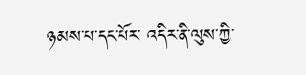ཉམས་པ་དང་པོར་ འདིར་ནི་ལུས་ཀྱི་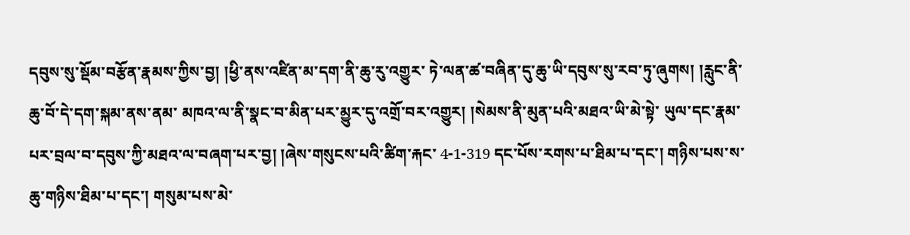དབུས་སུ་སྡོམ་བརྩོན་རྣམས་ཀྱིས་བྱ། །ཕྱི་ནས་འཛིན་མ་དག་ནི་ཆུ་རུ་འགྱུར་ ཏེ་ལན་ཚ་བཞིན་དུ་ཆུ་ཡི་དབུས་སུ་རབ་ཏུ་ཞུགས། །རླུང་ནི་ཆུ་བོ་དེ་དག་སྐམ་ནས་ནམ་ མཁའ་ལ་ནི་སྣང་བ་མིན་པར་མྱུར་དུ་འགྲོ་བར་འགྱུར། །སེམས་ནི་མུན་པའི་མཐའ་ཡི་མེ་སྟེ་ ཡུལ་དང་རྣམ་པར་བྲལ་བ་དབུས་ཀྱི་མཐའ་ལ་བཞག་པར་བྱ། །ཞེས་གསུངས་པའི་ཚིག་རྐང་ 4-1-319 དང་པོས་རགས་པ་ཐིམ་པ་དང་། གཉིས་པས་ས་ཆུ་གཉིས་ཐིམ་པ་དང་། གསུམ་པས་མེ་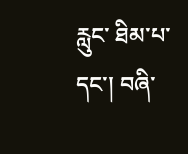རླུང་ ཐིམ་པ་དང་། བཞི་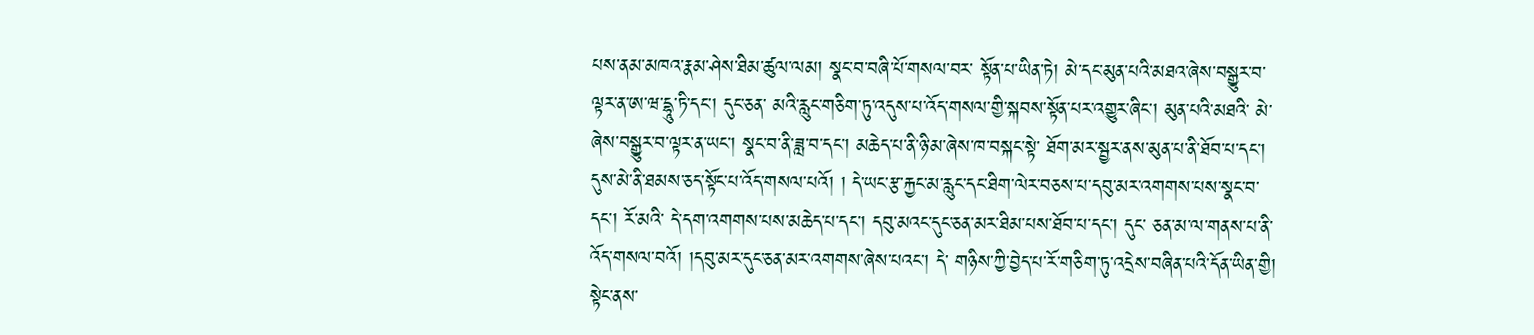པས་ནམ་མཁའ་རྣམ་ཤེས་ཐིམ་ཚུལ་ལམ། སྣང་བ་བཞི་པོ་གསལ་བར་ སྟོན་པ་ཡིན་ཏེ། མེ་དང་མུན་པའི་མཐའ་ཞེས་བསྒྱུར་བ་ལྟར་ན་ཨ་ཝ་དྷཱུ་ཏི་དང་། དུང་ཅན་ མའི་རླུང་གཅིག་ཏུ་འདུས་པ་འོད་གསལ་གྱི་སྐབས་སྟོན་པར་འགྱུར་ཞིང་། མུན་པའི་མཐའི་ མེ་ཞེས་བསྒྱུར་བ་ལྟར་ན་ཡང་། སྣང་བ་ནི་ཟླ་བ་དང་། མཆེད་པ་ནི་ཉི་མ་ཞེས་ཁ་བསྐང་སྟེ་ ཐོག་མར་སྦྱར་ནས་མུན་པ་ནི་ཐོབ་པ་དང་། དུས་མེ་ནི་ཐམས་ཅད་སྟོང་པ་འོད་གསལ་པའོ། ། དེ་ཡང་རྩ་རྐྱང་མ་རླུང་དང་ཐིག་ལེར་བཅས་པ་དབུ་མར་འགགས་པས་སྣང་བ་དང་། རོ་མའི་ དེ་དག་འགགས་པས་མཆེད་པ་དང་། དབུ་མའང་དུང་ཅན་མར་ཐིམ་པས་ཐོབ་པ་དང་། དུང་ ཅན་མ་ལ་གནས་པ་ནི་འོད་གསལ་བའོ། །དབུ་མར་དུང་ཅན་མར་འགགས་ཞེས་པའང་། དེ་ གཉིས་ཀྱི་བྱེད་པ་རོ་གཅིག་ཏུ་འདྲེས་བཞིན་པའི་དོན་ཡིན་གྱི། སྟེང་ནས་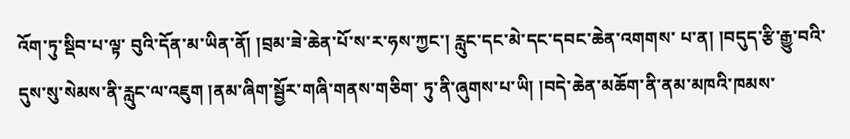འོག་ཏུ་སྡིབ་པ་ལྟ་ བུའི་དོན་མ་ཡིན་ནོ། །བྲམ་ཟེ་ཆེན་པོ་ས་ར་ཧས་ཀྱང་། རླུང་དང་མེ་དང་དབང་ཆེན་འགགས་ པ་ན། །བདུད་རྩི་རྒྱུ་བའི་དུས་སུ་སེམས་ནི་རླུང་ལ་འཇུག །ནམ་ཞིག་སྦྱོར་གཞི་གནས་གཅིག་ ཏུ་ནི་ཞུགས་པ་ཡི། །བདེ་ཆེན་མཆོག་ནི་ནམ་མཁའི་ཁམས་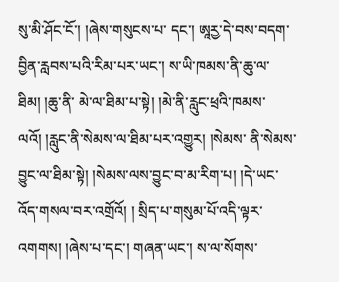སུ་མི་ཤོང་ངོ་། །ཞེས་གསུངས་པ་ དང་། ཨཱརྱ་དེ་བས་བདག་བྱིན་རླབས་པའི་རིམ་པར་ཡང་། ས་ཡི་ཁམས་ནི་ཆུ་ལ་ཐིམ། །ཆུ་ནི་ མེ་ལ་ཐིམ་པ་སྟེ། །མེ་ནི་རླུང་ཕྲའི་ཁམས་ལའོ། །རླུང་ནི་སེམས་ལ་ཐིམ་པར་འགྱུར། །སེམས་ ནི་སེམས་བྱུང་ལ་ཐིམ་སྟེ། །སེམས་ལས་བྱུང་བ་མ་རིག་པ། །དེ་ཡང་འོད་གསལ་བར་འགྲོའོ། ། སྲིད་པ་གསུམ་པོ་འདི་ལྟར་འགགས། །ཞེས་པ་དང་། གཞན་ཡང་། ས་ལ་སོགས་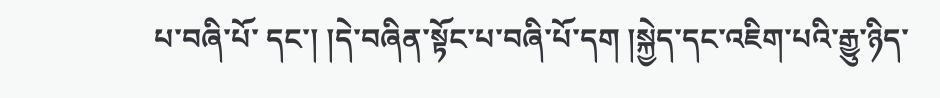པ་བཞི་པོ་ དང་། །དེ་བཞིན་སྟོང་པ་བཞི་པོ་དག །སྐྱེད་དང་འཇིག་པའི་རྒྱུ་ཉིད་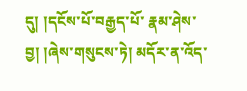དུ། །དངོས་པོ་བརྒྱད་པོ་ རྣམ་ཤེས་བྱ། །ཞེས་གསུངས་ཏེ། མདོར་ན་འོད་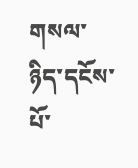གསལ་ཉིད་དངོས་པོ་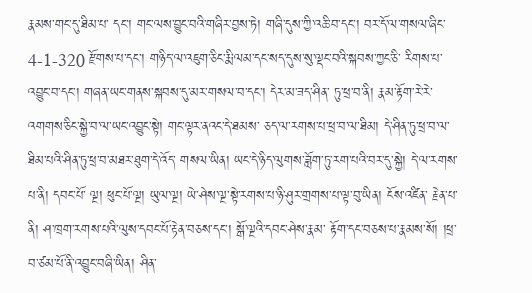རྣམས་གང་དུ་ཐིམ་པ་ དང་། གང་ལས་བྱུང་བའི་གཞིར་བྱས་ཏེ། གཞི་དུས་ཀྱི་འཆི་བ་དང་། བར་དོ་ལ་གསལ་ཞིང་ 4-1-320 རྫོགས་པ་དང་། གཉིད་ལ་འཇུག་ཅིང་རྨི་ལམ་དང་སད་དུས་སུ་ལྡང་བའི་སྐབས་ཀྱང་ཅི་ རིགས་པ་འབྱུང་བ་དང་། གཞན་ཡང་གནས་སྐབས་དུ་མར་གསལ་བ་དང་། དེར་མ་ཟད་ཤིན་ ཏུ་ཕྲ་བ་ནི། རྣམ་རྟོག་རེ་རེ་འགགས་ཅིང་སྐྱེ་བ་ལ་ཡང་འབྱུང་སྟེ། གང་ལྟར་ནའང་དེ་ཐམས་ ཅད་ལ་རགས་པ་ཕྲ་བ་ལ་ཐིམ། དེ་ཤིན་ཏུ་ཕྲ་བ་ལ་ཐིམ་པའི་ཤིན་ཏུ་ཕྲ་བ་མཐར་ཐུག་དེ་འོད་ གསལ་ཡིན། ཡང་དེ་ཉིད་ལུགས་ཟློག་ཏུ་རག་པའི་བར་དུ་སྐྱེ། དེ་ལ་རགས་པ་ནི། དབང་པོ་ ལྔ། ཕུང་པོ་ལྔ། ཡུལ་ལྔ། ཡེ་ཤེས་ལྔ་སྟེ་རགས་པ་ཉི་ཤུར་གྲགས་པ་ལྟ་བུ་ཡིན། ངོས་འཛིན་ རྗེན་པ་ནི། ཤ་ཁྲག་རགས་པའི་ལུས་དབང་པོ་རྟེན་བཅས་དང་། སྒོ་ལྔའི་དབང་ཤེས་རྣམ་ རྟོག་དང་བཅས་པ་རྣམས་སོ། །ཕྲ་བ་ཙམ་པོ་ནི་འབྱུང་བཞི་ཡིན། ཤིན་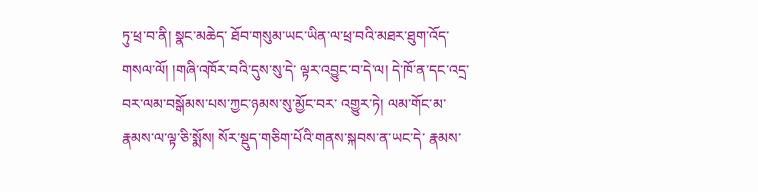ཏུ་ཕྲ་བ་ནི། སྣང་མཆེད་ ཐོབ་གསུམ་ཡང་ཡིན་ལ་ཕྲ་བའི་མཐར་ཐུག་འོད་གསལ་ལོ། །གཞི་འཁོར་བའི་དུས་སུ་དེ་ ལྟར་འབྱུང་བ་དེ་ལ། དེ་ཁོ་ན་དང་འདྲ་བར་ལམ་བསྒོམས་པས་ཀྱང་ཉམས་སུ་མྱོང་བར་ འགྱུར་ཏེ། ལམ་གོང་མ་རྣམས་ལ་ལྟ་ཅི་སྨོས། སོར་སྡུད་གཅིག་པོའི་གནས་སྐབས་ན་ཡང་དེ་ རྣམས་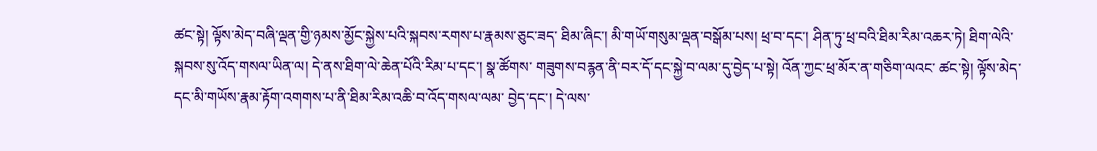ཚང་སྟེ། ལྟོས་མེད་བཞི་ལྡན་གྱི་ཉམས་མྱོང་སྐྱེས་པའི་སྐབས་རགས་པ་རྣམས་ཅུང་ཟད་ ཐིམ་ཞིང་། མི་གཡོ་གསུམ་ལྡན་བསྒོམ་པས། ཕྲ་བ་དང་། ཤིན་ཏུ་ཕྲ་བའི་ཐིམ་རིམ་འཆར་ཏེ། ཐིག་ལེའི་སྐབས་སུ་འོད་གསལ་ཡིན་ལ། དེ་ནས་ཐིག་ལེ་ཆེན་པོའི་རིམ་པ་དང་། སྣ་ཚོགས་ གཟུགས་བརྙན་ནི་བར་དོ་དང་སྐྱེ་བ་ལམ་དུ་བྱེད་པ་སྟེ། འོན་ཀྱང་ཕྲ་མོར་ན་གཅིག་ལའང་ ཚང་སྟེ། ལྟོས་མེད་དང་མི་གཡོས་རྣམ་རྟོག་འགགས་པ་ནི་ཐིམ་རིམ་འཆི་བ་འོད་གསལ་ལམ་ བྱེད་དང་། དེ་ལས་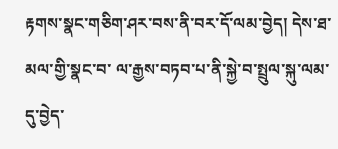རྟགས་སྣང་གཅིག་ཤར་བས་ནི་བར་དོ་ལམ་བྱེད། དེས་ཐ་མལ་གྱི་སྣང་བ་ ལ་རྒྱས་བཏབ་པ་ནི་སྐྱེ་བ་སྤྲུལ་སྐུ་ལམ་དུ་བྱེད་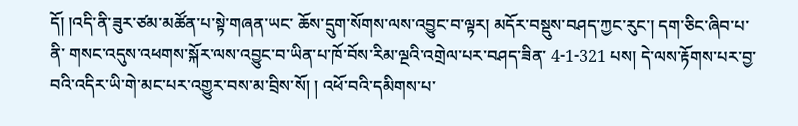དོ། །འདི་ནི་ཟུར་ཙམ་མཚོན་པ་སྟེ་གཞན་ཡང་ ཆོས་དྲུག་སོགས་ལས་འབྱུང་བ་ལྟར། མདོར་བསྡུས་བཤད་ཀྱང་རུང་། དག་ཅིང་ཞིབ་པ་ནི་ གསང་འདུས་འཕགས་སྐོར་ལས་འབྱུང་བ་ཡིན་པ་ཁོ་བོས་རིམ་ལྔའི་འགྲེལ་པར་བཤད་ཟིན་ 4-1-321 པས། དེ་ལས་རྟོགས་པར་བྱ་བའི་འདིར་ཡི་གེ་མང་པར་འགྱུར་བས་མ་བྲིས་སོ། ། འཕོ་བའི་དམིགས་པ་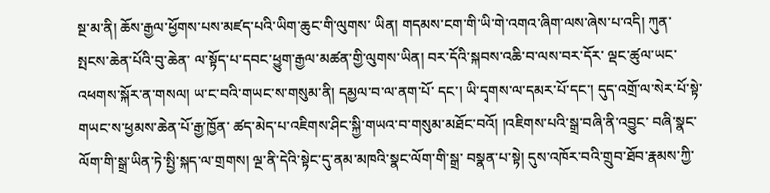སྔ་མ་ནི། ཆོས་རྒྱལ་ཕྱོགས་པས་མཛད་པའི་ཡིག་ཆུང་གི་ལུགས་ ཡིན། གདམས་ངག་གི་ཡི་གེ་འགའ་ཞིག་ལས་ཞེས་པ་འདི། ཀུན་སྤངས་ཆེན་པོའི་བུ་ཆེན་ ལ་སྟོད་པ་དབང་ཕྱུག་རྒྱལ་མཚན་གྱི་ལུགས་ཡིན། བར་དོའི་སྐབས་འཆི་བ་ལས་བར་དོར་ ལྡང་ཚུལ་ཡང་འཕགས་སྐོར་ན་གསལ། ཡ་ང་བའི་གཡང་ས་གསུམ་ནི། དམྱལ་བ་ལ་ནག་པོ་ དང་། ཡི་དྭགས་ལ་དམར་པོ་དང་། དུད་འགྲོ་ལ་སེར་པོ་སྟེ་གཡང་ས་ཕྱམས་ཆེན་པོ་རྒྱ་ཁྱོན་ ཚད་མེད་པ་འཇིགས་ཤིང་སྐྱི་གཡའ་བ་གསུམ་མཐོང་བའོ། །འཇིགས་པའི་སྒྲ་བཞི་ནི་འབྱུང་ བཞི་སྣང་ལོག་གི་སྒྲ་ཡིན་ཏེ་སྤྱི་སྐད་ལ་གྲགས། ལྔ་ནི་དེའི་སྟེང་དུ་ནམ་མཁའི་སྣང་ལོག་གི་སྒྲ་ བསྣན་པ་སྟེ། དུས་འཁོར་བའི་གྲུབ་ཐོབ་རྣམས་ཀྱི་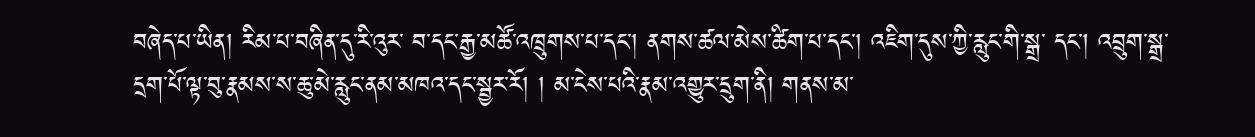བཞེད་པ་ཡིན། རིམ་པ་བཞིན་དུ་རི་འུར་ བ་དང་རྒྱ་མཚོ་འཁྲུགས་པ་དང་། ནགས་ཚལ་མེས་ཚིག་པ་དང་། འཇིག་དུས་ཀྱི་རླུང་གི་སྒྲ་ དང་། འབྲུག་སྒྲ་དྲག་པོ་ལྟ་བུ་རྣམས་ས་ཆུ་མེ་རླུང་ནམ་མཁའ་དང་སྦྱར་རོ། ། མ་ངེས་པའི་རྣམ་འགྱུར་དྲུག་ནི། གནས་མ་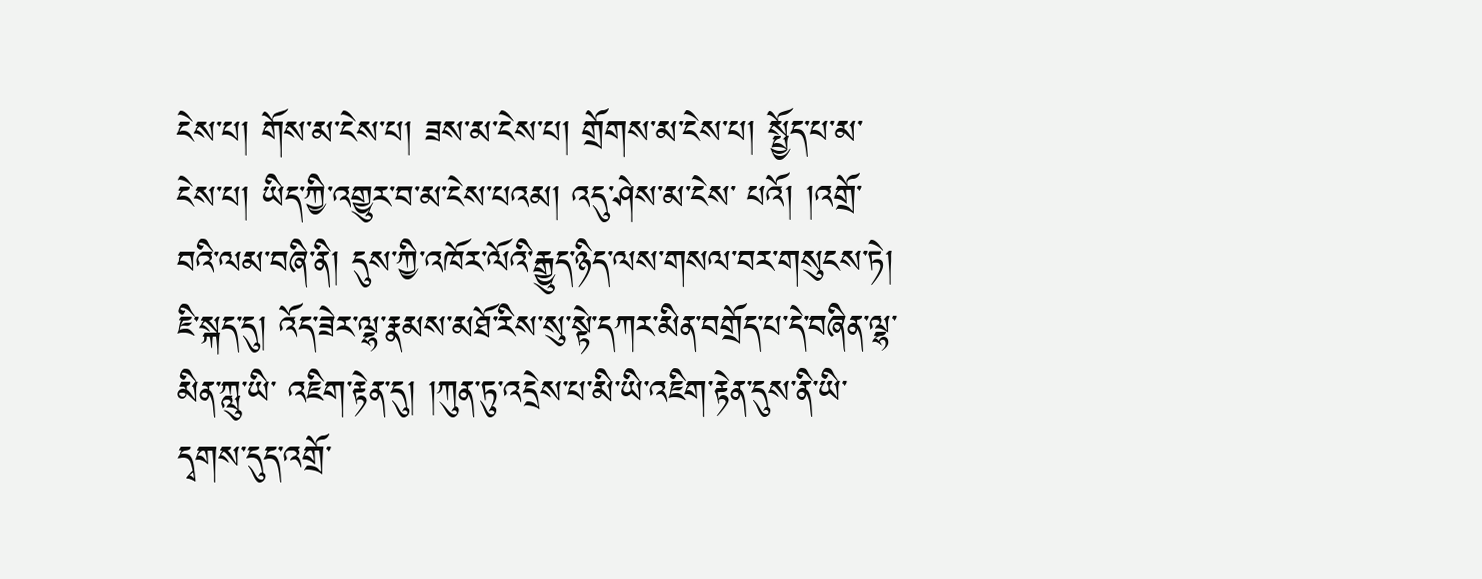ངེས་པ། གོས་མ་ངེས་པ། ཟས་མ་ངེས་པ། གྲོགས་མ་ངེས་པ། སྤྱོད་པ་མ་ངེས་པ། ཡིད་ཀྱི་འགྱུར་བ་མ་ངེས་པའམ། འདུ་ཤེས་མ་ངེས་ པའོ། །འགྲོ་བའི་ལམ་བཞི་ནི། དུས་ཀྱི་འཁོར་ལོའི་རྒྱུད་ཉིད་ལས་གསལ་བར་གསུངས་ཏེ། ཇི་སྐད་དུ། འོད་ཟེར་ལྷ་རྣམས་མཐོ་རིས་སུ་སྟེ་དཀར་མིན་བགྲོད་པ་དེ་བཞིན་ལྷ་མིན་ཀླུ་ཡི་ འཇིག་རྟེན་དུ། །ཀུན་ཏུ་འདྲེས་པ་མི་ཡི་འཇིག་རྟེན་དུས་ནི་ཡི་དྭགས་དུད་འགྲོ་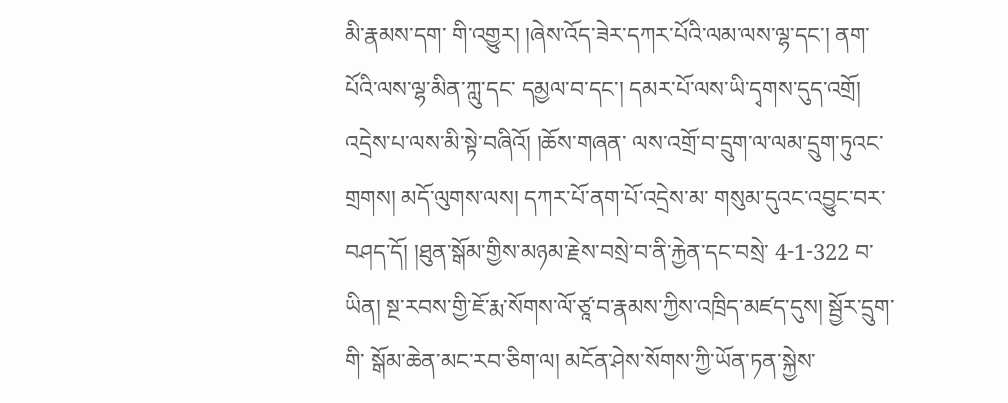མི་རྣམས་དག་ གི་འགྱུར། །ཞེས་འོད་ཟེར་དཀར་པོའི་ལམ་ལས་ལྷ་དང་། ནག་པོའི་ལས་ལྷ་མིན་ཀླུ་དང་ དམྱལ་བ་དང་། དམར་པོ་ལས་ཡི་དྭགས་དུད་འགྲོ། འདྲེས་པ་ལས་མི་སྟེ་བཞིའོ། །ཆོས་གཞན་ ལས་འགྲོ་བ་དྲུག་ལ་ལམ་དྲུག་ཏུའང་གྲགས། མདོ་ལུགས་ལས། དཀར་པོ་ནག་པོ་འདྲེས་མ་ གསུམ་དུའང་འབྱུང་བར་བཤད་དོ། །ཐུན་སྒོམ་གྱིས་མཉམ་རྗེས་བསྲེ་བ་ནི་རྐྱེན་དང་བསྲེ་ 4-1-322 བ་ཡིན། སྔ་རབས་གྱི་ཇོ་རྨ་སོགས་ལོ་ཙཱ་བ་རྣམས་ཀྱིས་འཁྲིད་མཛད་དུས། སྦྱོར་དྲུག་གི་ སྒོམ་ཆེན་མང་རབ་ཅིག་ལ། མངོན་ཤེས་སོགས་ཀྱི་ཡོན་ཏན་སྐྱེས་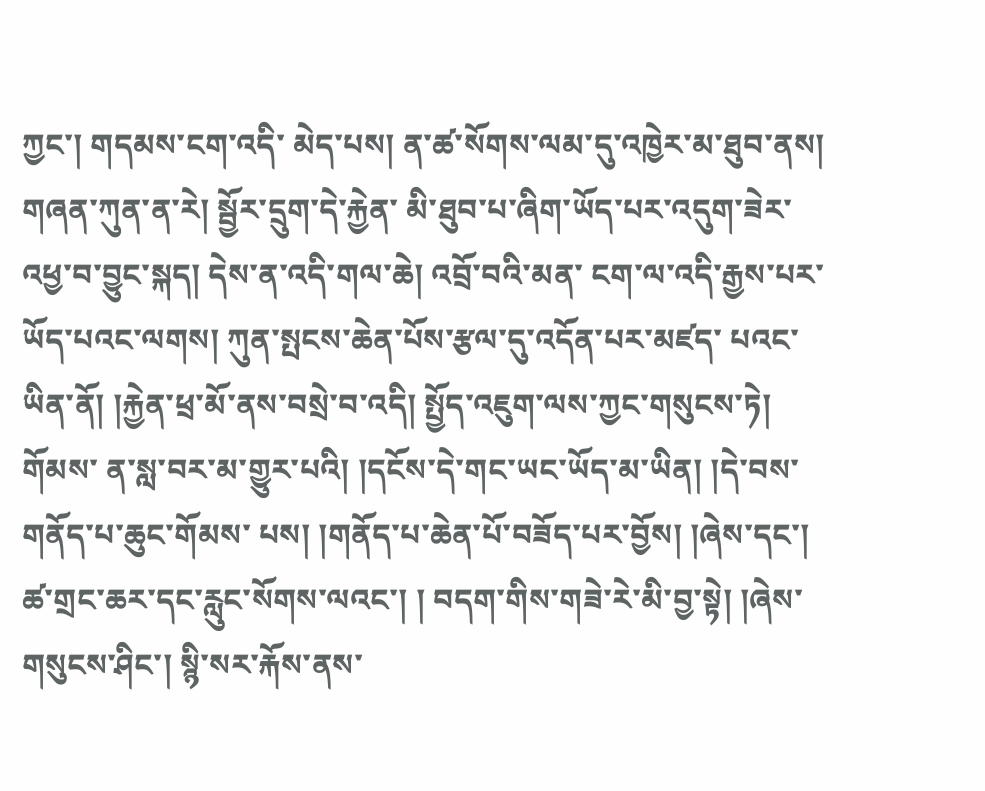ཀྱང་། གདམས་ངག་འདི་ མེད་པས། ན་ཚ་སོགས་ལམ་དུ་འཁྱེར་མ་ཐུབ་ནས། གཞན་ཀུན་ན་རེ། སྦྱོར་དྲུག་དེ་རྐྱེན་ མི་ཐུབ་པ་ཞིག་ཡོད་པར་འདུག་ཟེར་འཕྱ་བ་བྱུང་སྐད། དེས་ན་འདི་གལ་ཆེ། འབྲོ་བའི་མན་ ངག་ལ་འདི་རྒྱས་པར་ཡོད་པའང་ལགས། ཀུན་སྤངས་ཆེན་པོས་རྩལ་དུ་འདོན་པར་མཛད་ པའང་ཡིན་ནོ། །རྐྱེན་ཕྲ་མོ་ནས་བསྲེ་བ་འདི། སྤྱོད་འཇུག་ལས་ཀྱང་གསུངས་ཏེ། གོམས་ ན་སླ་བར་མ་གྱུར་པའི། །དངོས་དེ་གང་ཡང་ཡོད་མ་ཡིན། །དེ་བས་གནོད་པ་ཆུང་གོམས་ པས། །གནོད་པ་ཆེན་པོ་བཟོད་པར་བྱོས། །ཞེས་དང་། ཚ་གྲང་ཆར་དང་རླུང་སོགས་ལའང་། ། བདག་གིས་གཟེ་རེ་མི་བྱ་སྟེ། །ཞེས་གསུངས་ཤིང་། སྙི་སར་རྐོས་ནས་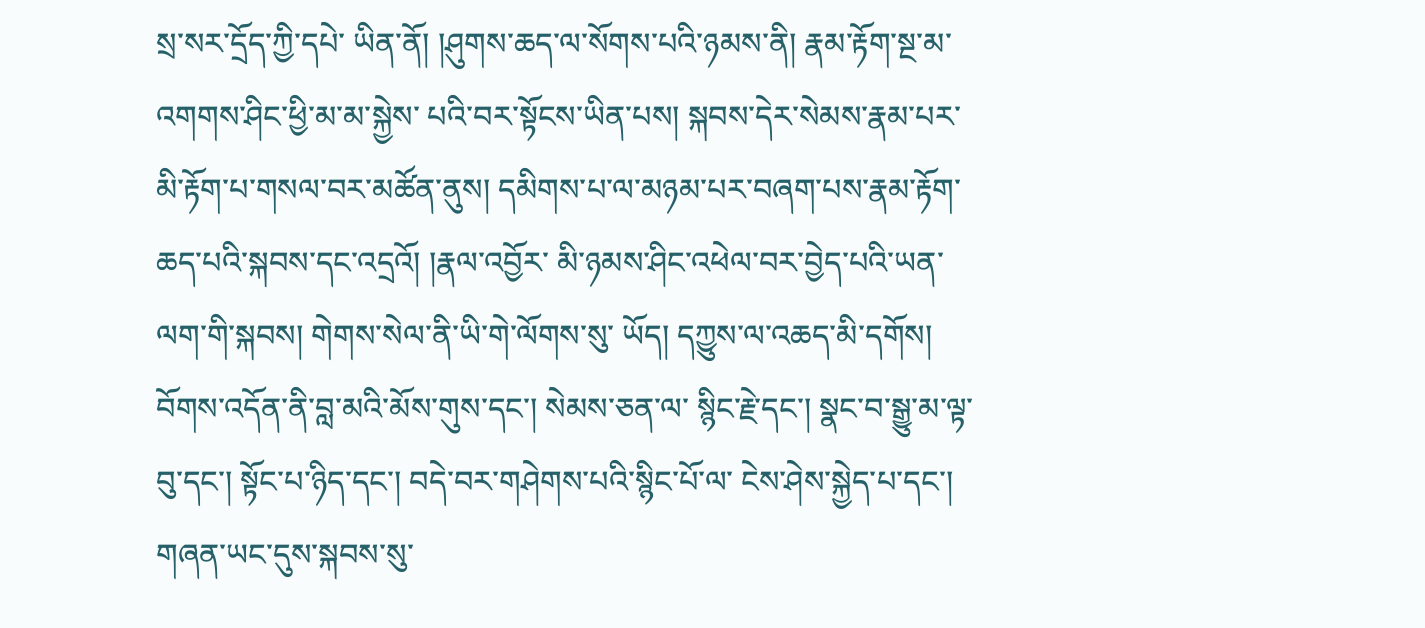སྲ་སར་དྲོད་ཀྱི་དཔེ་ ཡིན་ནོ། །ཤུགས་ཆད་ལ་སོགས་པའི་ཉམས་ནི། རྣམ་རྟོག་སྔ་མ་འགགས་ཤིང་ཕྱི་མ་མ་སྐྱེས་ པའི་བར་སྟོངས་ཡིན་པས། སྐབས་དེར་སེམས་རྣམ་པར་མི་རྟོག་པ་གསལ་བར་མཚོན་ནུས། དམིགས་པ་ལ་མཉམ་པར་བཞག་པས་རྣམ་རྟོག་ཆད་པའི་སྐབས་དང་འདྲའོ། །རྣལ་འབྱོར་ མི་ཉམས་ཤིང་འཕེལ་བར་བྱེད་པའི་ཡན་ལག་གི་སྐབས། གེགས་སེལ་ནི་ཡི་གེ་ལོགས་སུ་ ཡོད། དཀྱུས་ལ་འཆད་མི་དགོས། བོགས་འདོན་ནི་བླ་མའི་མོས་གུས་དང་། སེམས་ཅན་ལ་ སྙིང་རྗེ་དང་། སྣང་བ་སྒྱུ་མ་ལྟ་བུ་དང་། སྟོང་པ་ཉིད་དང་། བདེ་བར་གཤེགས་པའི་སྙིང་པོ་ལ་ ངེས་ཤེས་སྐྱེད་པ་དང་། གཞན་ཡང་དུས་སྐབས་སུ་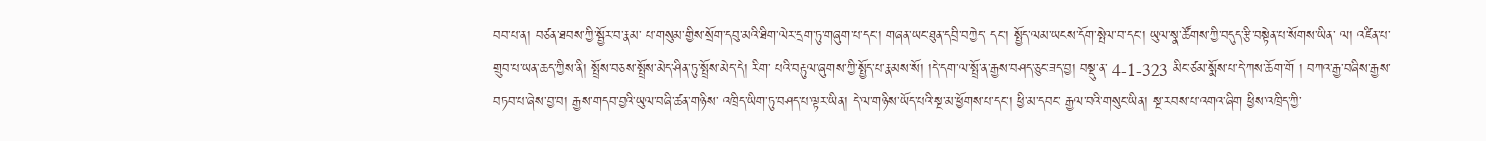བབ་པ་ན། བཙན་ཐབས་ཀྱི་སྦྱོར་བ་རྣམ་ པ་གསུམ་གྱིས་སྲོག་དབུ་མའི་ཐིག་ལེར་དྲག་ཏུ་གཞུག་པ་དང་། གཞན་ཡང་ཐུན་དབྲི་བཀྱེད་ དང་། སྤྱོད་ལམ་ཡངས་དོག་སྤེལ་བ་དང་། ཡུལ་སྣ་ཚོགས་ཀྱི་བདུད་རྩི་བསྟེན་པ་སོགས་ཡིན་ ལ། འཛིན་པ་གྲུབ་པ་ཡན་ཆད་ཀྱིས་ནི། སྤྲོས་བཅས་སྤྲོས་མེད་ཤིན་ཏུ་སྤྲོས་མེད་དེ། རིག་ པའི་བརྟུལ་ཞུགས་ཀྱི་སྤྱོད་པ་རྣམས་སོ། །དེ་དག་ལ་སྤྲོ་ན་རྒྱས་བཤད་ཅུང་ཟད་བྱ། བསྡུ་ན་ 4-1-323 མིང་ཙམ་སྨོས་པ་དེ་ཀས་ཆོག་གོ ། བཀའ་རྒྱ་བཞིས་རྒྱས་བཏབ་པ་ཞེས་བྱ་བ། རྒྱས་གདབ་བྱའི་ཡུལ་བཞི་ཚན་གཉིས་ འཁྲིད་ཡིག་ཏུ་བཤད་པ་ལྟར་ཡིན། དེ་ལ་གཉིས་ཡོད་པའི་སྔ་མ་ཕྱོགས་པ་དང་། ཕྱི་མ་དབང་ རྒྱལ་བའི་གསུང་ཡིན། སྔ་རབས་པ་འགའ་ཞིག ཕྱིས་འཁྲིད་ཀྱི་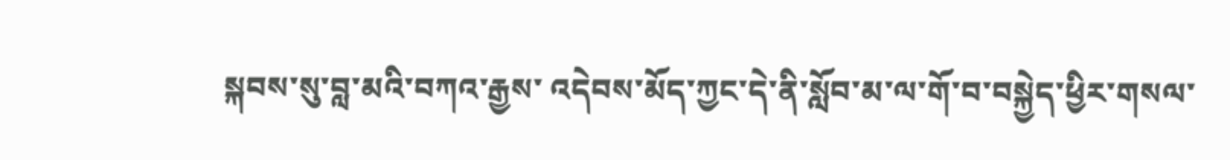སྐབས་སུ་བླ་མའི་བཀའ་རྒྱས་ འདེབས་མོད་ཀྱང་དེ་ནི་སློབ་མ་ལ་གོ་བ་བསྐྱེད་ཕྱིར་གསལ་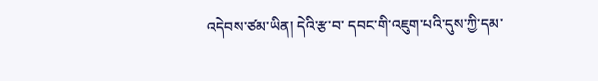འདེབས་ཙམ་ཡིན། དེའི་རྩ་བ་ དབང་གི་འཇུག་པའི་དུས་ཀྱི་དམ་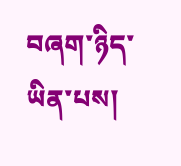བཞག་ཉིད་ཡིན་པས།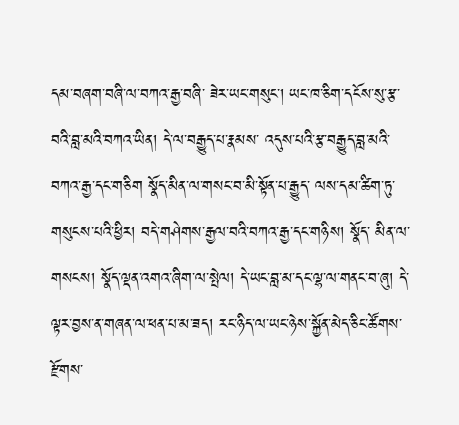དམ་བཞག་བཞི་ལ་བཀའ་རྒྱ་བཞི་ ཟེར་ཡང་གསུང་། ཡང་ཁ་ཅིག་དངོས་སུ་རྩ་བའི་བླ་མའི་བཀའ་ཡིན། དེ་ལ་བརྒྱུད་པ་རྣམས་ འདུས་པའི་རྩ་བརྒྱུད་བླ་མའི་བཀའ་རྒྱ་དང་གཅིག སྣོད་མིན་ལ་གསང་བ་མི་སྟོན་པ་རྒྱུད་ ལས་དམ་ཚིག་ཏུ་གསུངས་པའི་ཕྱིར། བདེ་གཤེགས་རྒྱལ་བའི་བཀའ་རྒྱ་དང་གཉིས། སྣོད་ མིན་ལ་གསངས། སྣོད་ལྡན་འགའ་ཞིག་ལ་སྤེལ། དེ་ཡང་བླ་མ་དང་ལྷ་ལ་གནང་བ་ཞུ། དེ་ ལྟར་བྱས་ན་གཞན་ལ་ཕན་པ་མ་ཟད། རང་ཉིད་ལ་ཡང་ཉེས་སྐྱོན་མེད་ཅིང་ཚོགས་རྫོགས་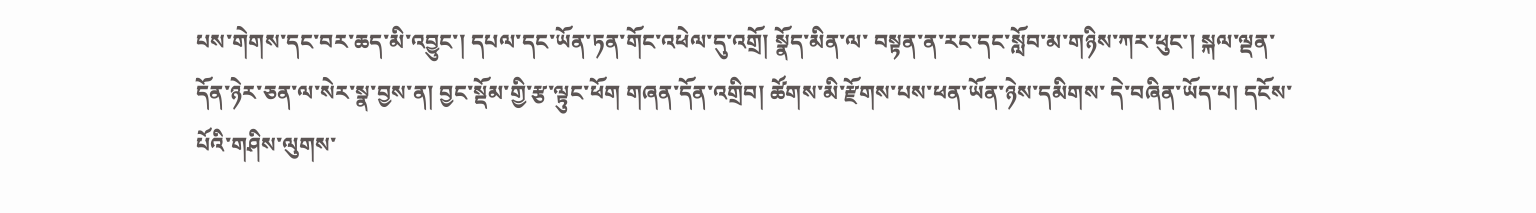པས་གེགས་དང་བར་ཆད་མི་འབྱུང་། དཔལ་དང་ཡོན་ཏན་གོང་འཕེལ་དུ་འགྲོ། སྣོད་མིན་ལ་ བསྟན་ན་རང་དང་སློབ་མ་གཉིས་ཀར་ཕུང་། སྐལ་ལྡན་དོན་ཉེར་ཅན་ལ་སེར་སྣ་བྱས་ན། བྱང་སྡོམ་གྱི་རྩ་ལྟུང་ཕོག གཞན་དོན་འགྲིབ། ཚོགས་མི་རྫོགས་པས་ཕན་ཡོན་ཉེས་དམིགས་ དེ་བཞིན་ཡོད་པ། དངོས་པོའི་གཤིས་ལུགས་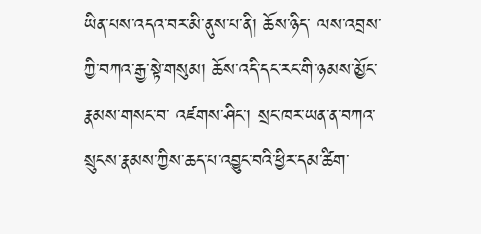ཡིན་པས་འདའ་བར་མི་ནུས་པ་ནི། ཆོས་ཉིད་ ལས་འབྲས་ཀྱི་བཀའ་རྒྱ་སྟེ་གསུམ། ཆོས་འདི་དང་རང་གི་ཉམས་མྱོང་རྣམས་གསང་བ་ འཛགས་ཤིང་། སྲང་ཁར་ཡན་ན་བཀའ་སྲུངས་རྣམས་ཀྱིས་ཆད་པ་འབྱུང་བའི་ཕྱིར་དམ་ཚིག་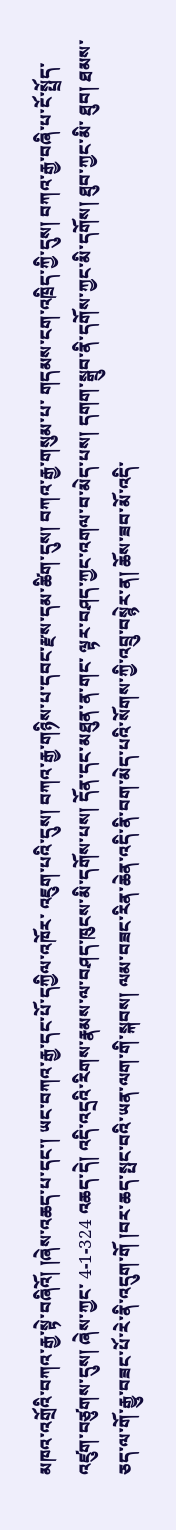མཁའ་འགྲོའི་བཀའ་རྒྱ་སྟེ་བཞིའོ། །ཞེས་འཆད་པ་དང་། ཡང་བཀའ་རྒྱ་དང་པོ་དཀྱིལ་འཁོར་ འཇུག་པའི་དུས། བཀའ་རྒྱ་གཉིས་པ་དབང་རྫས་དམ་ཚིག་དུས། བཀའ་རྒྱ་གསུམ་པ་ གདམས་ངག་འཁྲིད་ཀྱི་དུས། བཀའ་རྒྱ་བཞི་པ་ངོ་སྤྲོད་འཛུག་བཙུགས་དུས། ཞེས་ཀྱང་ 4-1-324 འཆད་དེ། འདི་འདྲའི་རིགས་རྣམས་ལ་བཤད་ཁུངས་མི་དགོས་པས། དོན་དང་མཐུན་ན་གང་ ལྟར་བཤད་ཀྱང་འགལ་བ་མེད་པས། དགག་སྒྲུབ་ནི་དགོས་ཀྱང་མི་དགོས། ཐུབ་ཀྱང་མི་ ཐུབ། ཐམས་ཅད་ལ་གོ་རྒྱུ་བཟང་པོ་རེ་ནི་འདུག་གོ །བར་ཆད་སྤང་བའི་ཡན་ལག་གི་སྐབས། ལམ་བཟང་རིན་ཆེན་འདི་ནི་བག་མེད་པའི་སོགས་ཀྱི་འབྲུ་བསྙེར་ན། ཆོས་ཟབ་མོ་འདི་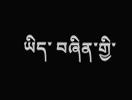ཡིད་ བཞིན་གྱི་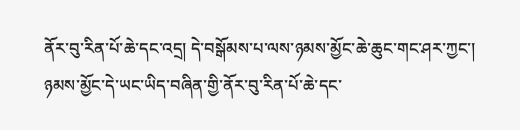ནོར་བུ་རིན་པོ་ཆེ་དང་འདྲ། དེ་བསྒོམས་པ་ལས་ཉམས་མྱོང་ཆེ་ཆུང་གང་ཤར་ཀྱང་། ཉམས་མྱོང་དེ་ཡང་ཡིད་བཞིན་གྱི་ནོར་བུ་རིན་པོ་ཆེ་དང་